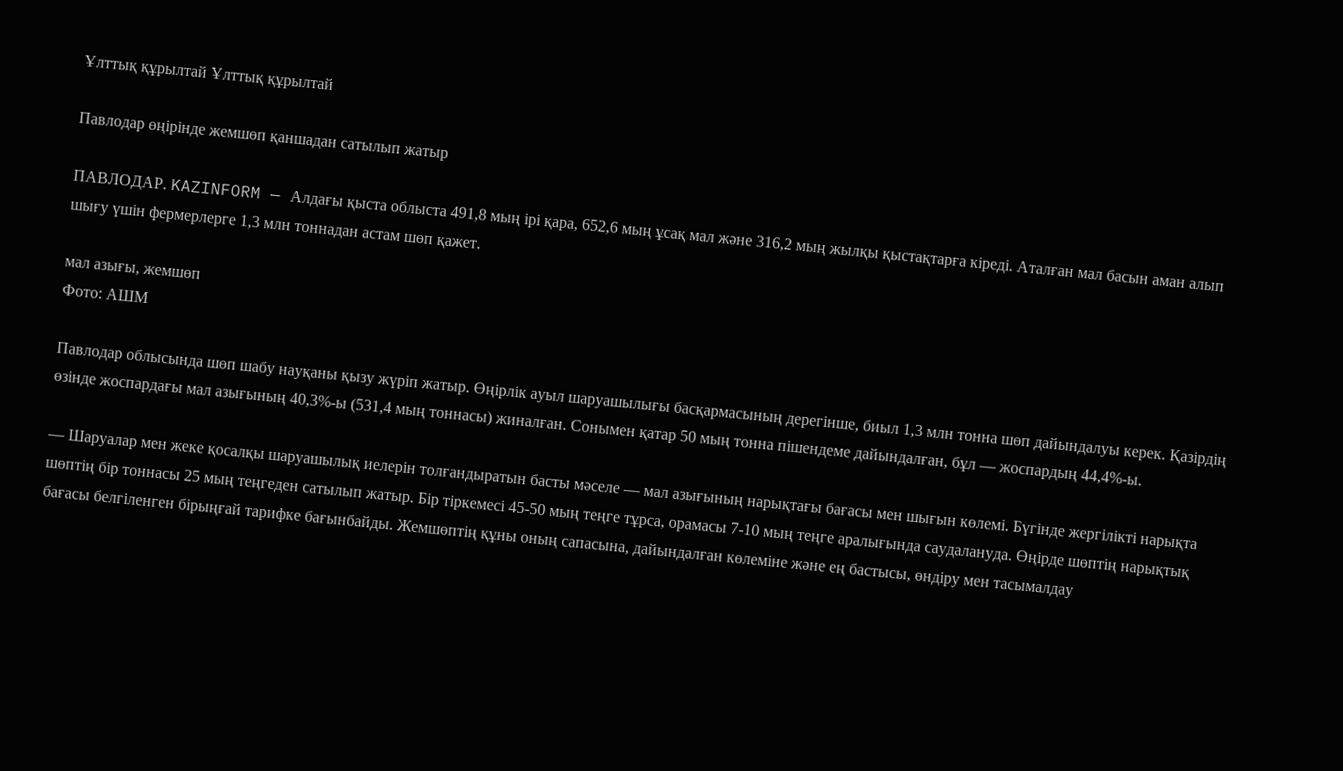Ұлттық құрылтай Ұлттық құрылтай

Павлодар өңірінде жемшөп қаншадан сатылып жатыр

ПАВЛОДАР. KAZINFORM — Алдағы қыста облыста 491,8 мың ірі қара, 652,6 мың ұсақ мал және 316,2 мың жылқы қыстақтарға кіреді. Аталған мал басын аман алып шығу үшін фермерлерге 1,3 млн тоннадан астам шөп қажет.

мал азығы, жемшөп
Фото: АШМ

Павлодар облысында шөп шабу науқаны қызу жүріп жатыр. Өңірлік ауыл шаруашылығы басқармасының дерегінше, биыл 1,3 млн тонна шөп дайындалуы керек. Қазірдің өзінде жоспардағы мал азығының 40,3%-ы (531,4 мың тоннасы) жиналған. Сонымен қатар 50 мың тонна пішендеме дайындалған, бұл — жоспардың 44,4%-ы.

— Шаруалар мен жеке қосалқы шаруашылық иелерін толғандыратын басты мәселе — мал азығының нарықтағы бағасы мен шығын көлемі. Бүгінде жергілікті нарықта шөптің бір тоннасы 25 мың теңгеден сатылып жатыр. Бір тіркемесі 45-50 мың теңге тұрса, орамасы 7-10 мың теңге аралығында саудалануда. Өңірде шөптің нарықтық бағасы белгіленген бірыңғай тарифке бағынбайды. Жемшөптің құны оның сапасына, дайындалған көлеміне және ең бастысы, өндіру мен тасымалдау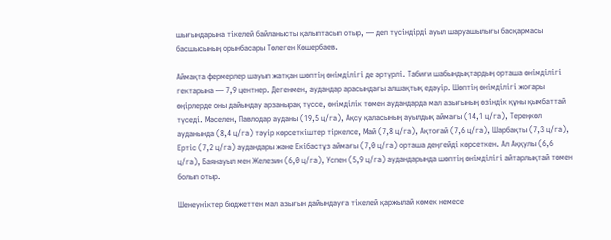шығындарына тікелей байланысты қалыптасып отыр, — деп түсіндірді ауыл шаруашылығы басқармасы басшысының орынбасары Төлеген Көшербаев.

Аймақта фермерлер шауып жатқан шөптің өнімділігі де әртүрлі. Табиғи шабындықтардың орташа өнімділігі гектарына — 7,9 центнер. Дегенмен, аудандар арасындағы алшақтық едәуір. Шөптің өнімділігі жоғары өңірлерде оны дайындау арзанырақ түссе, өнімділік төмен аудандарда мал азығының өзіндік құны қымбаттай түседі. Мәселен, Павлодар ауданы (19,5 ц/га), Ақсу қаласының ауылдық аймағы (14,1 ц/га), Тереңкөл ауданында (8,4 ц/га) тәуір көрсеткіштер тіркелсе, Май (7,8 ц/га), Ақтоғай (7,6 ц/га), Шарбақты (7,3 ц/га), Ертіс (7,2 ц/га) аудандары және Екібастұз аймағы (7,0 ц/га) орташа деңгейді көрсеткен. Ал Аққулы (6,6 ц/га), Баянауыл мен Железин (6,0 ц/га), Успен (5,9 ц/га) аудандарында шөптің өнімділігі айтарлықтай төмен болып отыр.

Шенеуніктер бюджеттен мал азығын дайындауға тікелей қаржылай көмек немесе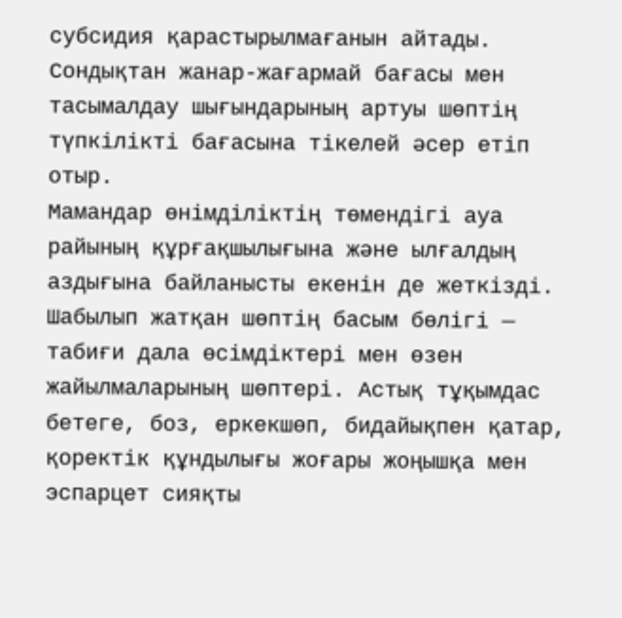субсидия қарастырылмағанын айтады. Сондықтан жанар-жағармай бағасы мен тасымалдау шығындарының артуы шөптің түпкілікті бағасына тікелей әсер етіп отыр.
Мамандар өнімділіктің төмендігі ауа райының құрғақшылығына және ылғалдың аздығына байланысты екенін де жеткізді. Шабылып жатқан шөптің басым бөлігі — табиғи дала өсімдіктері мен өзен жайылмаларының шөптері. Астық тұқымдас бетеге, боз, еркекшөп, бидайықпен қатар, қоректік құндылығы жоғары жоңышқа мен эспарцет сияқты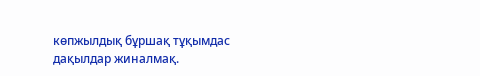көпжылдық бұршақ тұқымдас дақылдар жиналмақ.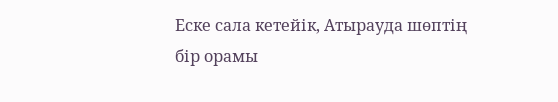Еске сала кетейік, Атырауда шөптің бір орамы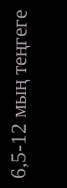6,5-12 мың теңгеге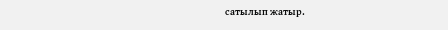сатылып жатыр.